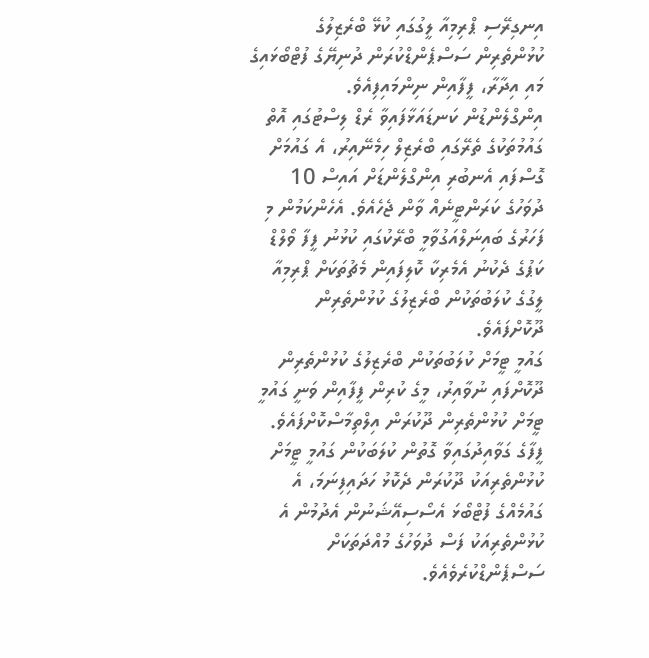އިނގިރޭސި ޕްރިމިއާ ލީގުގައި ކުޅޭ ބްރެޒިލުގެ ކުޅުންތެރިން ސަސްޕެންޑްކުރަން ދުނިޔޭގެ ފުޓްބޯޅައިގެ މައި އިދާރާ، ފީފާއިން ނިންމައިފިއެވެ.
އިންގްލެންޑުން ކަނޑައަޅާފައިވާ ރެޑް ލިސްޓުގައި އޮތް ގައުމުތަކުގެ ތެރޭގައި ބްރެޒިލް ހިމެނޭއިރު، އެ ގައުމަށް ގޮސްފައި އެނބުރި އިންގްލެންޑަށް އައިސް 10 ދުވަހުގެ ކަރަންޓީނެއް ވާން ޖެހެއެވެ. އެހެންކަމުން މި ފަހަރުގެ ބައިނަލްއަގުވާމީ ބްރޭކުގައި ކުޅުނު ފީފާ ވޯލްޑް ކަޕުގެ ދެކުނު އެމެރިކާ ކޮލިފައިން މެޗުތަކަށް ޕްރިމިއާ ލީގުގެ ކުލަބުތަކުން ބްރެޒިލުގެ ކުޅުންތެރިން ދޫކޮށްފައެވެ.
ގައުމީ ޓީމަށް ކުލަބުތަކުން ބްރެޒިލުގެ ކުޅުންތެރިން ދޫކޮށްފައި ނުވާއިރު، މީގެ ކުރިން ފީފާއިން ވަނީ ގައުމީ ޓީމަށް ކުޅުންތެރިން ދޫކުރަން އިލްތިމާސްކޮށްފައެވެ. ފީފާގެ ގަވާއިދުގައިވާ ގޮތުން ކުލަބަކުން ގައުމީ ޓީމަށް ކުޅުންތެރިއަކު ދޫކުރަން ދެކޮޅު ހަދައިފިނަމަ، އެ ގައުމެއްގެ ފުޓްބޯޅަ އެސޯސިއޭޝަނުން އެދުމުން އެ ކުޅުންތެރިއަކު ފަސް ދުވަހުގެ މުއްދަތަކަށް ސަސްޕެންޑްކުރެވެއެވެ.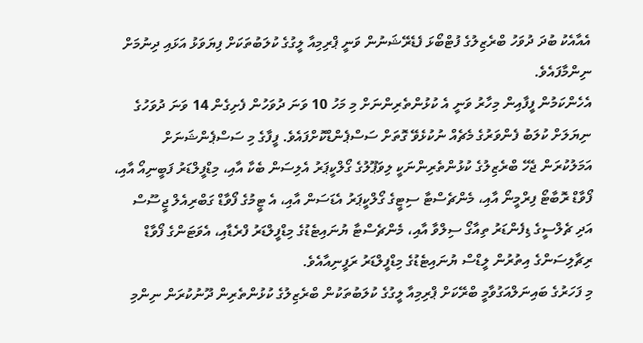އެއާއެކު ބުދަ ދުވަހު ބްރެޒިލުގެ ފުޓްބޯޅަ ފެޑެރޭޝަނުން ވަނީ ޕްރިމިއާ ލީގުގެ ކުލަބުތަކަށް ފިޔަވަޅު އަޅައި ދިނުމަށް ނިންމާފައެވެ.
އެހެންކަމުން ފީފާއިން މިހާރު ވަނީ އެ ކުޅުންތެރިންނަށް މި މަހު 10 ވަނަ ދުވަހުން ފެށިގެން 14 ވަނަ ދުވަހުގެ ނިޔަލަށް ކުލަބު ފެންވަރުގެ މެޗެއް ނުކުޅެވޭ ގޮތަށް ސަސްޕެންޑްކޮށްފައެވެ. ފީފާގެ މި ސަސްޕެންޝަނަށް އަމަލުކުރަން ޖެހޭ ބްރެޒިލުގެ ކުޅުންތެރިންނަކީ ލިވަޕޫލުގެ ގޯލްކީޕަރު އެލިސަން ބެކާ އާއި، މިޑްފީލްޑަރު ފަބީނިއޯ އާއި، ފޯވާޑް ރޮބާޓޯ ފިރްމީނޯ އާއި، މެންޗެސްޓާ ސިޓީގެ ގޯލްކީޕަރު އެޑަސަން އާއި، އެ ޓީމުގެ ފޯވާޑް ގަބްރިއެލް ޖީސޫސް އަދި ޗެލްސީގެ ޑިފެންޑަރު ތިއާގޯ ސިލްވާ އާއި، މެންޗެސްޓާ ޔުނައިޓެޑުގެ މިޑްފީލްޑަރު ފްރެޑާއި، އެވަޓަންގެ ފޯވާޑް ރިޗާލިސަންގެ އިތުރުން ލީޑްސް ޔުނައިޓެޑުގެ މިޑްފީލްޑަރު ރަފީނިއާއެވެ.
މި ފަހަރުގެ ބައިނަލްއަގުވާމީ ބްރޭކަށް ޕްރިމިއާ ލީގުގެ ކުލަބުތަކުން ބްރެޒިލުގެ ކުޅުންތެރިން ދޫނުކުރަން ނިންމި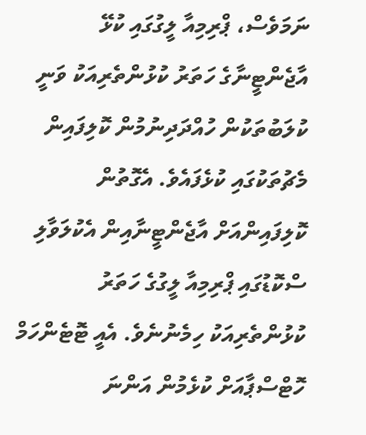ނަމަވެސް، ޕްރިމިއާ ލީގުގައި ކުޅޭ އާޖެންޓީނާގެ ހަތަރު ކުޅުންތެރިއަކު ވަނީ ކުލަބުތަކުން ހުއްދަދިނުމުން ކޮލިފައިން މެޗުތަކުގައި ކުޅެފައެވެ. އެގޮތުން ކޮލިފައިންއަށް އާޖެންޓީނާއިން އެކުލަވާލި ސްކޮޑުގައި ޕްރިމިއާ ލީގުގެ ހަތަރު ކުޅުންތެރިއަކު ހިމެނުނެވެ. އެއީ ޓޮޓެންހަމް ހޮޓްސްޕާއަށް ކުޅެމުން އަންނަ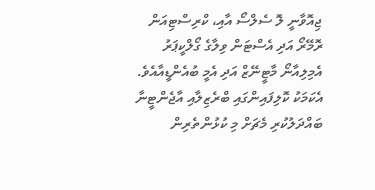ޖިއޮވާނީ ލޮ ސެލްސޯ އާއި، ކްރިސްޓިއަން ރޮމޭރޯ އަދި އެސްޓަން ވިލާގެ ގޯލްކީޕަރު އެމިލިއާނޯ މާޓީނޭޒް އަދި އެމީ ބުއެންޑީއާއެވެ.
އެކަމަކު ކޮލިފައިންގައި ބްރެޒިލާއި އާޖެންޓީނާ ބައްދަލުކުރި މެޗަށް މި ކުޅުންތެރިން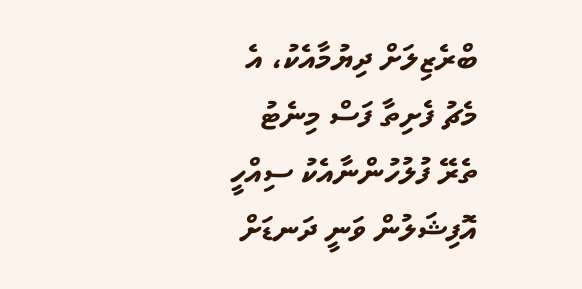ބްރެޒިލަށް ދިޔުމާއެކު، އެ މެޗު ފެށިތާ ފަސް މިނެޓު ތެރޭ ފުލުހުންނާއެކު ސިއްހީ އޮފިޝަލުން ވަނީ ދަނޑަށް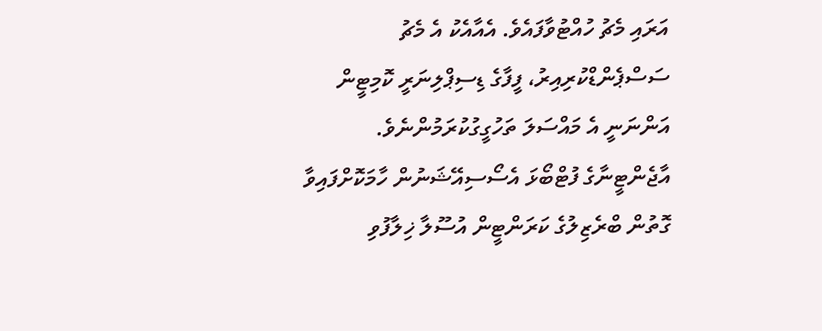އަރައި މެޗު ހުއްޓުވާފައެވެ. އެއާއެކު އެ މެޗު ސަސްޕެންޑްކުރިއިރު، ފީފާގެ ޑިސިޕްލިނަރީ ކޮމިޓީން އަންނަނީ އެ މައްސަލަ ތަހުގީގުކުރަމުންނެވެ.
އާޖެންޓީނާގެ ފުޓްބޯޅަ އެސޯސިއޭޝަނުން ހާމަކޮށްފައިވާ ގޮތުން ބްރެޒިލުގެ ކަރަންޓީން އުސޫލާ ޚިލާފުވި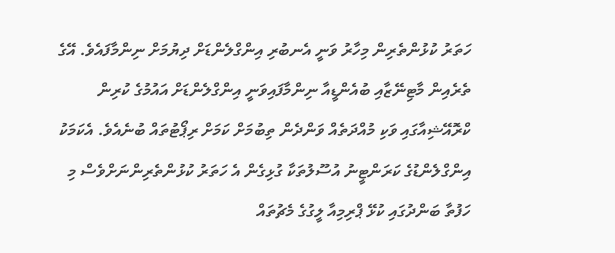ހަތަރު ކުޅުންތެރިން މިހާރު ވަނީ އެނބުރި އިންގްލެންޑަށް ދިޔުމަށް ނިންމާފައެވެ. އޭގެ ތެރެއިން މާޓިނޭޒާއި ބުއެންޑީއާ ނިންމާފައިވަނީ އިންގްލެންޑަށް އައުމުގެ ކުރިން ކްރޮއޭޝިއާގައި ވަކި މުއްދަތެއް ވަންދެން ތިބުމަށް ކަމަށް ރިޕޯޓުތައް ބުނެއެވެ. އެކަމަކު އިންގްލެންޑުގެ ކަރަންޓީނު އުސޫލުތަކާ ގުޅިގެން އެ ހަތަރު ކުޅުންތެރިންނަށްވެސް މި ހަފުތާ ބަންދުގައި ކުޅޭ ޕްރިމިއާ ލީގުގެ މެޗުތައް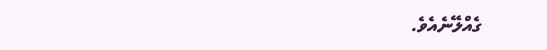ގެއްލޭނެއެވެ.